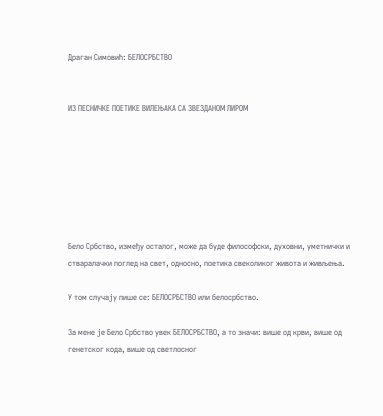Драган Симовић: БЕЛОСРБСТВО


ИЗ ПЕСНИЧКЕ ПОЕТИКЕ ВИЛЕЊАКА СА ЗВЕЗДАНОМ ЛИРОМ







Бело Србство, између осталог, може да буде философски, духовни, уметнички и стваралачки поглед на свет, односно, поетика свеколиког живота и живљења.

У том случају пише се: БЕЛОСРБСТВО или белосрбство.

За мене је Бело Србство увек БЕЛОСРБСТВО, а то значи: више од крви, више од генетског кода, више од светлосног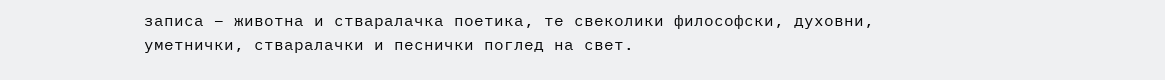записа – животна и стваралачка поетика, те свеколики философски, духовни, уметнички, стваралачки и песнички поглед на свет.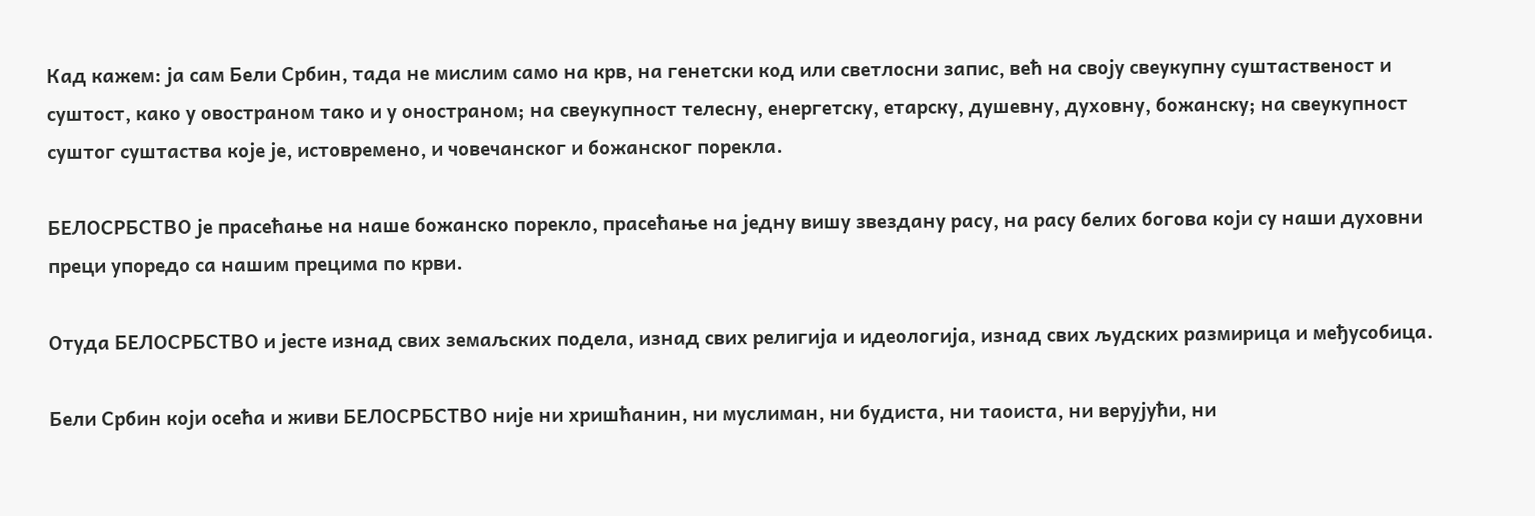Кад кажем: ја сам Бели Србин, тада не мислим само на крв, на генетски код или светлосни запис, већ на своју свеукупну суштаственост и суштост, како у овостраном тако и у оностраном; на свеукупност телесну, енергетску, етарску, душевну, духовну, божанску; на свеукупност суштог суштаства које је, истовремено, и човечанског и божанског порекла.

БЕЛОСРБСТВО је прасећање на наше божанско порекло, прасећање на једну вишу звездану расу, на расу белих богова који су наши духовни преци упоредо са нашим прецима по крви.

Отуда БЕЛОСРБСТВО и јесте изнад свих земаљских подела, изнад свих религија и идеологија, изнад свих људских размирица и међусобица.

Бели Србин који осећа и живи БЕЛОСРБСТВО није ни хришћанин, ни муслиман, ни будиста, ни таоиста, ни верујући, ни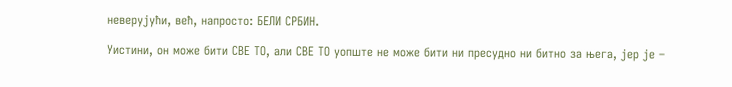неверујући, већ, напросто: БЕЛИ СРБИН.

Уистини, он може бити СВЕ ТО, али СВЕ ТО уопште не може бити ни пресудно ни битно за њега, јер је –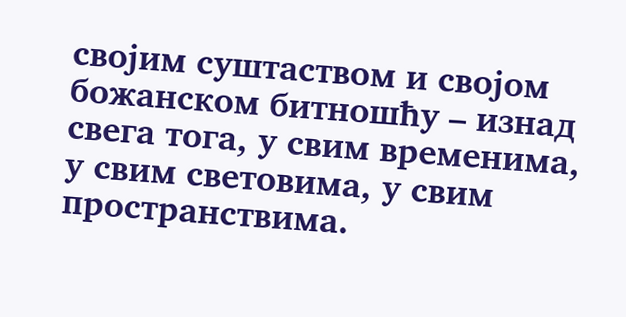својим суштаством и својом божанском битношћу – изнад свега тога, у свим временима, у свим световима, у свим пространствима.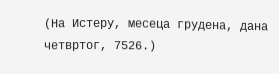(На Истеру, месеца грудена, дана четвртог, 7526.)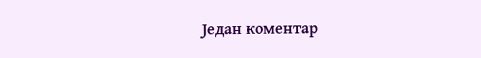Један коментар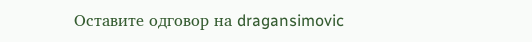Оставите одговор на dragansimovic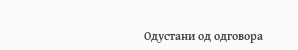Одустани од одговора